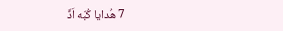7 هُدایا کُبّه اَڈّ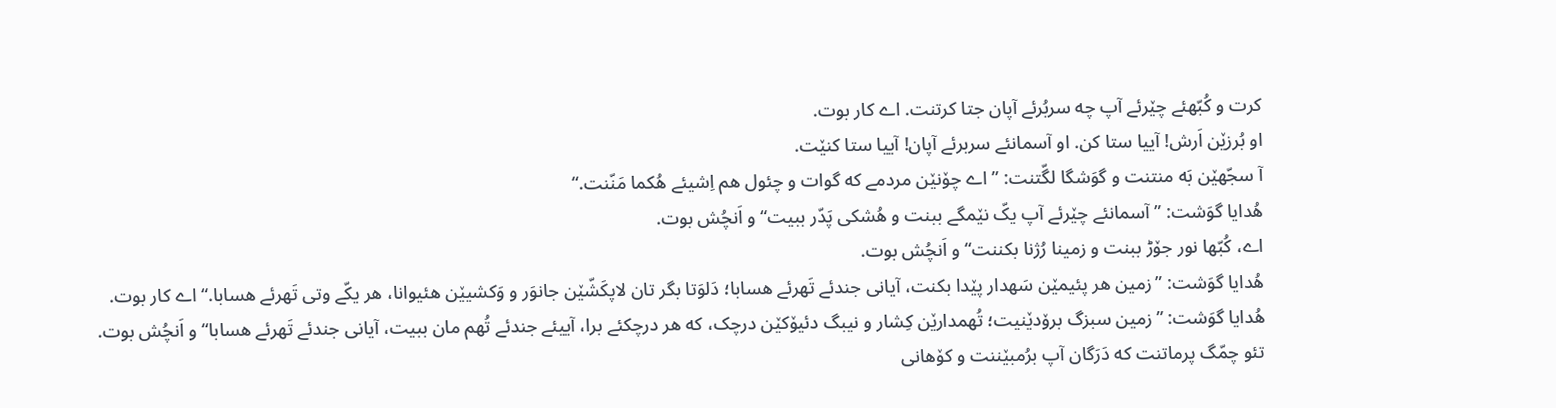کرت و کُبّهئے چێرئے آپ چه سربُرئے آپان جتا کرتنت. اے کار بوت.
او بُرزێن اَرش! آییا ستا کن. او آسمانئے سربرئے آپان! آییا ستا کنێت.
آ سجّهێن بَه منتنت و گوَشگا لگّتنت: ”اے چۆنێن مردمے که گوات و چئول هم اِشیئے هُکما مَنّنت.“
هُدایا گوَشت: ”آسمانئے چێرئے آپ یکّ نێمگے ببنت و هُشکی پَدّر ببیت“ و اَنچُش بوت.
اے، کُبّها نور جۆڑ ببنت و زمینا رُژنا بکننت“ و اَنچُش بوت.
هُدایا گوَشت: ”زمین هر پئیمێن سَهدار پێدا بکنت، آیانی جندئے تَهرئے هسابا؛ دَلوَتا بگر تان لاپکَشّێن جانوَر و وَکشیێن هئیوانا، هر یکّے وتی تَهرئے هسابا.“ اے کار بوت.
هُدایا گوَشت: ”زمین سبزگ برۆدێنیت؛ تُهمدارێن کِشار و نیبگ دئیۆکێن درچک، که هر درچکئے برا، آییئے جندئے تُهم مان ببیت، آیانی جندئے تَهرئے هسابا“ و اَنچُش بوت.
تئو چمّگ پرماتنت که دَرَگان آپ برُمبێننت و کۆهانی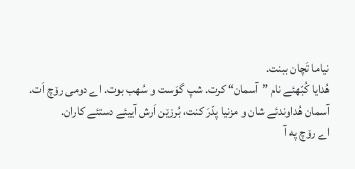نیاما تَچان ببنت.
هُدایا کُبّهئے نام ”آسمان“ کرت. شپ گوَست و سُهب بوت. اے دومی رۆچ اَت.
آسمان هُداوندئے شان و مزنیا پدّرَ کنت، بُرزێن اَرش آییئے دستئے کاران.
اے رۆچ په آ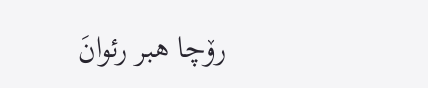رۆچا هبر رئوانَ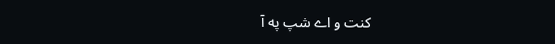کنت و اے شپ په آ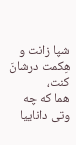شپا زانت و هِکمت درشانَ کنت،
هما که چه وتی داناییا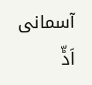آسمانی اَڈّ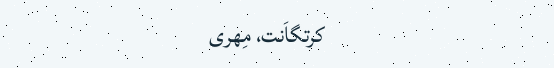کرتگاَنت، مِهری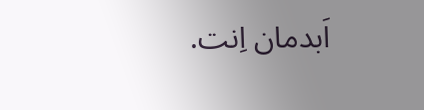اَبدمان اِنت.